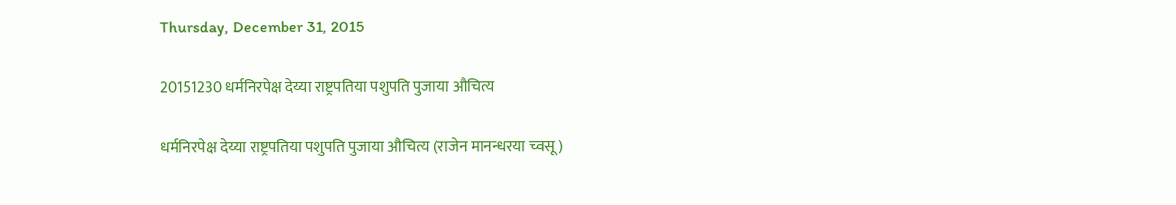Thursday, December 31, 2015

20151230 धर्मनिरपेक्ष देय्या राष्ट्रपतिया पशुपति पुजाया औचित्य

धर्मनिरपेक्ष देय्या राष्ट्रपतिया पशुपति पुजाया औचित्य (राजेन मानन्धरया च्वसू )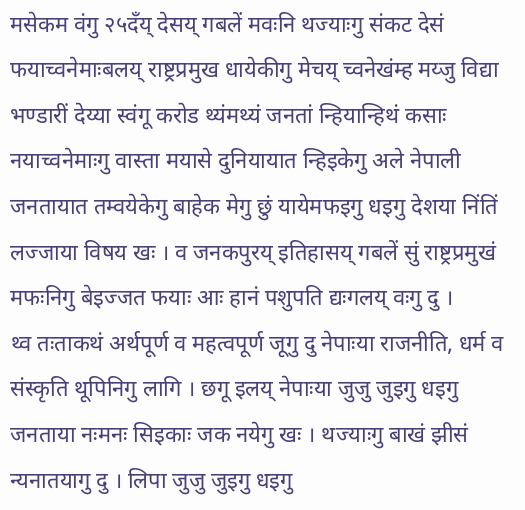मसेकम वंगु २५दँय् देसय् गबलें मवःनि थज्याःगु संकट देसं फयाच्वनेमाःबलय् राष्ट्रप्रमुख धायेकीगु मेचय् च्वनेखंम्ह मय्जु विद्या भण्डारीं देय्या स्वंगू करोड थ्यंमथ्यं जनतां न्हियान्हिथं कसाः नयाच्वनेमाःगु वास्ता मयासे दुनियायात न्हिइकेगु अले नेपाली जनतायात तम्वयेकेगु बाहेक मेगु छुं यायेमफइगु धइगु देशया निंतिं लज्जाया विषय खः । व जनकपुरय् इतिहासय् गबलें सुं राष्ट्रप्रमुखं मफःनिगु बेइज्जत फयाः आः हानं पशुपति द्यःगलय् वःगु दु ।
थ्व तःताकथं अर्थपूर्ण व महत्वपूर्ण जूगु दु नेपाःया राजनीति, धर्म व संस्कृति थूपिनिगु लागि । छगू इलय् नेपाःया जुजु जुइगु धइगु जनताया नःमनः सिइकाः जक नयेगु खः । थज्याःगु बाखं झीसं न्यनातयागु दु । लिपा जुजु जुइगु धइगु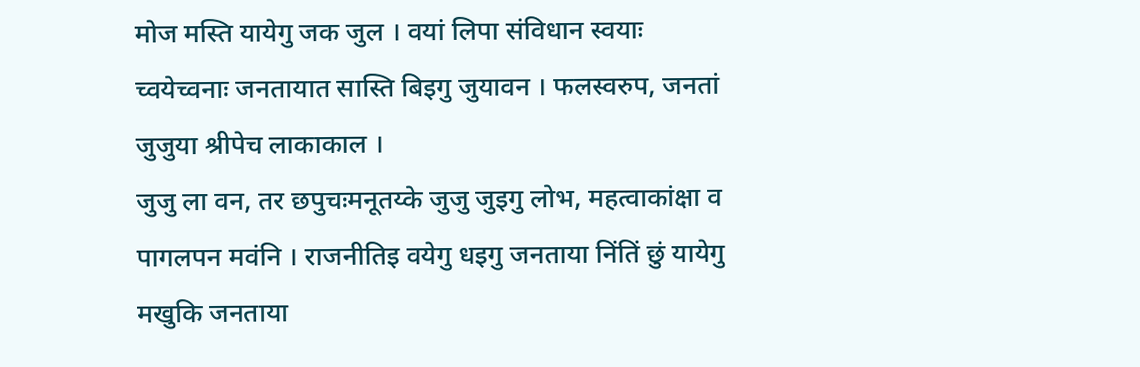मोज मस्ति यायेगु जक जुल । वयां लिपा संविधान स्वयाः च्वयेच्वनाः जनतायात सास्ति बिइगु जुयावन । फलस्वरुप, जनतां जुजुया श्रीपेच लाकाकाल ।
जुजु ला वन, तर छपुचःमनूतय्के जुजु जुइगु लोभ, महत्वाकांक्षा व पागलपन मवंनि । राजनीतिइ वयेगु धइगु जनताया निंतिं छुं यायेगु मखुकि जनताया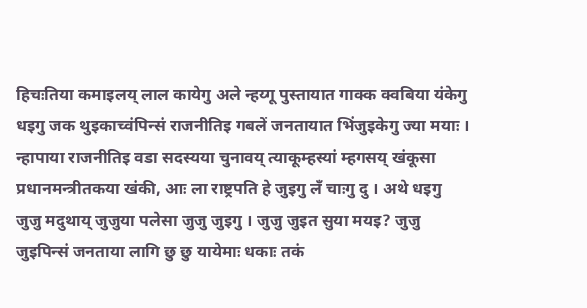हिचःतिया कमाइलय् लाल कायेगु अले न्हय्गू पुस्तायात गाक्क क्वबिया यंकेगु धइगु जक थुइकाच्वंपिन्सं राजनीतिइ गबलें जनतायात भिंजुइकेगु ज्या मयाः । न्हापाया राजनीतिइ वडा सदस्यया चुनावय् त्याकूम्हस्यां म्हगसय् खंकूसा प्रधानमन्त्रीतकया खंकी, आः ला राष्ट्रपति हे जुइगु लँ चाःगु दु । अथे धइगु जुजु मदुथाय् जुजुया पलेसा जुजु जुइगु । जुजु जुइत सुया मयइ? जुजु जुइपिन्सं जनताया लागि छु छु यायेमाः धकाः तकं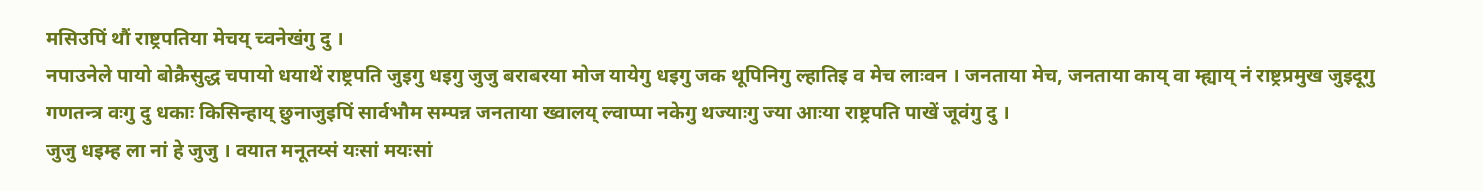मसिउपिं थौं राष्ट्रपतिया मेचय् च्वनेखंगु दु ।
नपाउनेले पायो बोक्रैसुद्ध चपायो धयाथें राष्ट्रपति जुइगु धइगु जुजु बराबरया मोज यायेगु धइगु जक थूपिनिगु ल्हातिइ व मेच लाःवन । जनताया मेच, जनताया काय् वा म्ह्याय् नं राष्ट्रप्रमुख जुइदूगु गणतन्त्र वःगु दु धकाः किसिन्हाय् छुनाजुइपिं सार्वभौम सम्पन्न जनताया ख्वालय् ल्वाप्पा नकेगु थज्याःगु ज्या आःया राष्ट्रपति पाखें जूवंगु दु ।
जुजु धइम्ह ला नां हे जुजु । वयात मनूतय्सं यःसां मयःसां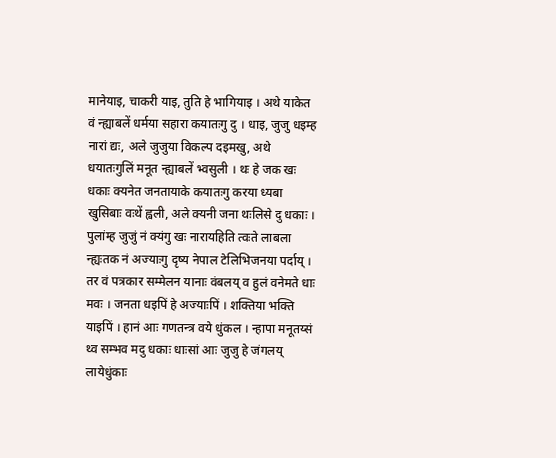मानेयाइ, चाकरी याइ, तुति हे भागियाइ । अथे याकेत वं न्ह्याबलें धर्मया सहारा कयातःगु दु । धाइ, जुजु धइम्ह नारां द्यः, अले जुजुया विकल्प दइमखु, अथे धयातःगुलिं मनूत न्ह्याबलें भ्वसुली । थः हे जक खः धकाः क्यनेत जनतायाके कयातःगु करया ध्यबा खुसिबाः वःथें ह्वली, अले क्यनी जना थःलिसे दु धकाः । पुलांम्ह जुजुं नं क्यंगु खः नारायहिति त्वःते लाबला न्ह्यःतक नं अज्याःगु दृष्य नेपाल टेलिभिजनया पर्दाय् । तर वं पत्रकार सम्मेलन यानाः वंबलय् व हुलं वनेमते धाः मवः । जनता धइपिं हे अज्याःपिं । शक्तिया भक्ति याइपिं । हानं आः गणतन्त्र वये धुंकल । न्हापा मनूतय्सं थ्व सम्भव मदु धकाः धाःसां आः जुजु हे जंगलय् लायेधुंकाः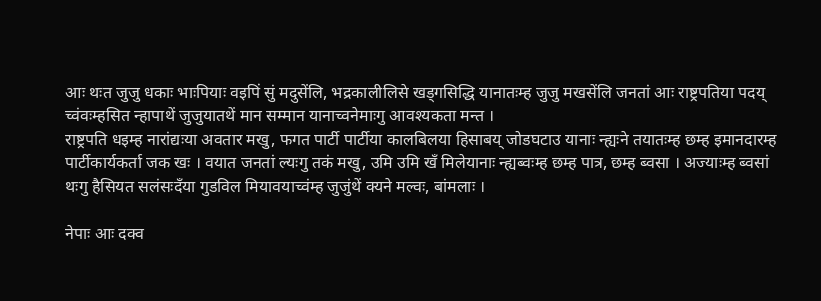आः थःत जुजु धकाः भाःपियाः वइपिं सुं मदुसेंलि, भद्रकालीलिसे खड्गसिद्धि यानातःम्ह जुजु मखसेंलि जनतां आः राष्ट्रपतिया पदय् च्वंवःम्हसित न्हापाथें जुजुयातथें मान सम्मान यानाच्वनेमाःगु आवश्यकता मन्त ।
राष्ट्रपति धइम्ह नारांद्यःया अवतार मखु, फगत पार्टी पार्टीया कालबिलया हिसाबय् जोडघटाउ यानाः न्ह्यःने तयातःम्ह छम्ह इमानदारम्ह पार्टीकार्यकर्ता जक खः । वयात जनतां ल्यःगु तकं मखु, उमि उमि खँ मिलेयानाः न्ह्यब्वःम्ह छम्ह पात्र, छम्ह ब्वसा । अज्याःम्ह ब्वसां थःगु हैसियत सलंसःदँया गुडविल मियावयाच्वंम्ह जुजुंथें क्यने मल्वः, बांमलाः ।

नेपाः आः दक्व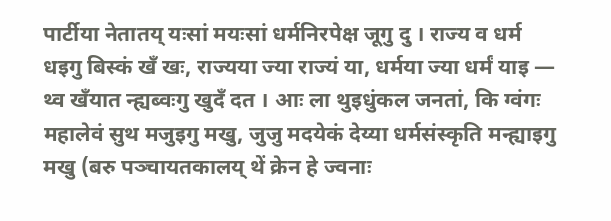पार्टीया नेतातय् यःसां मयःसां धर्मनिरपेक्ष जूगु दु । राज्य व धर्म धइगु बिस्कं खँ खः, राज्यया ज्या राज्यं या, धर्मया ज्या धर्मं याइ — थ्व खँयात न्ह्यब्वःगु खुदँ दत । आः ला थुइधुंकल जनतां, कि ग्वंगः महालेवं सुथ मजुइगु मखु, जुजु मदयेकं देय्या धर्मसंस्कृति मन्ह्याइगु मखु (बरु पञ्चायतकालय् थें क्रेन हे ज्वनाः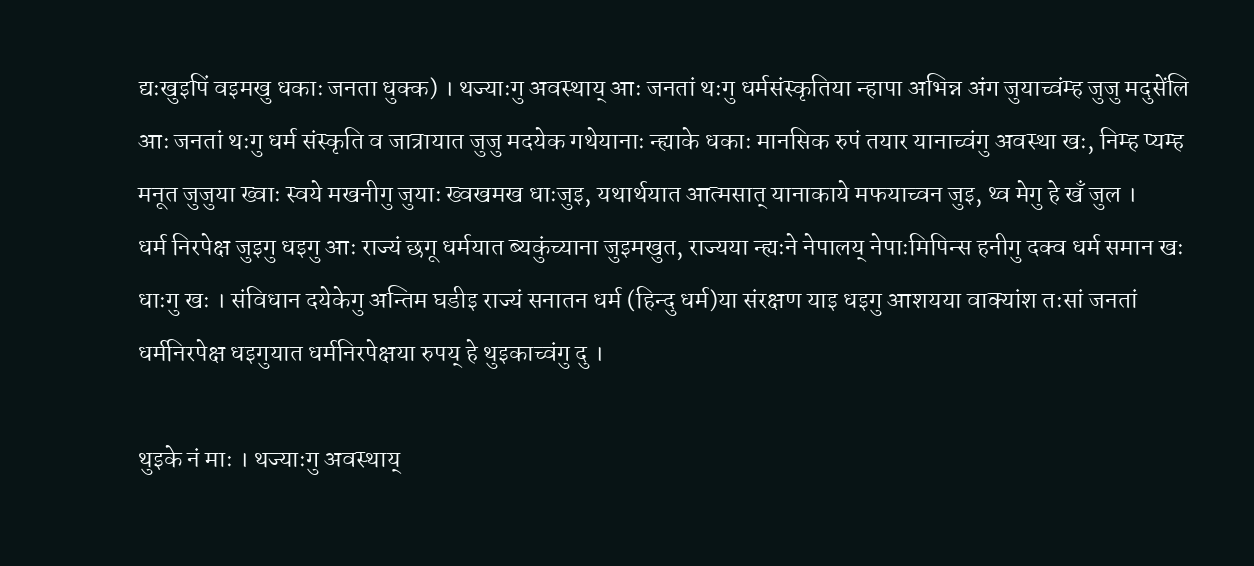द्यःखुइपिं वइमखु धकाः जनता धुक्क) । थज्याःगु अवस्थाय् आः जनतां थःगु धर्मसंस्कृतिया न्हापा अभिन्न अंग जुयाच्वंम्ह जुजु मदुसेंलि आः जनतां थःगु धर्म संस्कृति व जात्रायात जुजु मदयेक गथेयानाः न्ह्याके धकाः मानसिक रुपं तयार यानाच्वंगु अवस्था खः, निम्ह प्यम्ह मनूत जुजुया ख्वाः स्वये मखनीगु जुयाः ख्वखमख धाःजुइ, यथार्थयात आत्मसात् यानाकाये मफयाच्वन जुइ, थ्व मेगु हे खँ जुल ।
धर्म निरपेक्ष जुइगु धइगु आः राज्यं छगू धर्मयात ब्यकुंच्याना जुइमखुत, राज्यया न्ह्यःने नेपालय् नेपाःमिपिन्स हनीगु दक्व धर्म समान खः धाःगु खः । संविधान दयेकेगु अन्तिम घडीइ राज्यं सनातन धर्म (हिन्दु धर्म)या संरक्षण याइ धइगु आशयया वाक्यांश तःसां जनतां धर्मनिरपेक्ष धइगुयात धर्मनिरपेक्षया रुपय् हे थुइकाच्वंगु दु ।

थुइके नं माः । थज्याःगु अवस्थाय्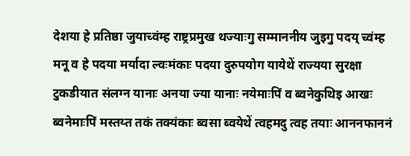देशया हे प्रतिष्ठा जुयाच्वंम्ह राष्ट्रप्रमुख थज्याःगु सम्माननीय जुइगु पदय् च्वंम्ह मनू व हे पदया मर्यादा ल्वःमंकाः पदया दुरुपयोग यायेथें राज्यया सुरक्षा टुकडीयात संलग्न यानाः अनया ज्या यानाः नयेमाःपिं व ब्वनेकुथिइ आखः ब्वनेमाःपिं मस्तय्त तकं तक्यंकाः ब्वसा ब्वयेथें त्वहमदु त्वह तयाः आननफाननं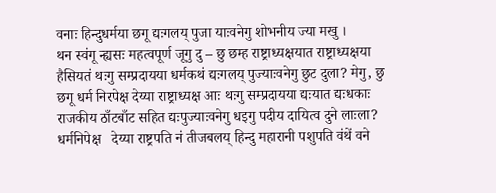वनाः हिन्दुधर्मया छगू द्यःगलय् पुजा याःवनेगु शोभनीय ज्या मखु ।
थन स्वंगू न्ह्यसः महत्वपूर्ण जूगु दु – छु छम्ह राष्ट्राध्यक्षयात राष्ट्राध्यक्षया हैसियतं थःगु सम्प्रदायया धर्मकथं द्यःगलय् पुज्याःवनेगु छुट दुला? मेगु, छु छगू धर्म निरपेक्ष देय्या राष्ट्राध्यक्ष आः थःगु सम्प्रदायया द्यःयात द्यःधकाः राजकीय ठाँटबाँट सहित द्यःपुज्याःवनेगु धइगु पदीय दायित्व दुने लाःला? धर्मनिपेक्ष   देय्या राष्ट्रपति नं तीजबलय् हिन्दु महारानी पशुपति वंथें वने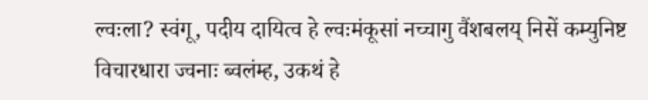ल्वःला? स्वंगू, पदीय दायित्व हे ल्वःमंकूसां नच्चागु वैंशबलय् निसें कम्युनिष्ट विचारधारा ज्वनाः ब्वलंम्ह, उकथं हे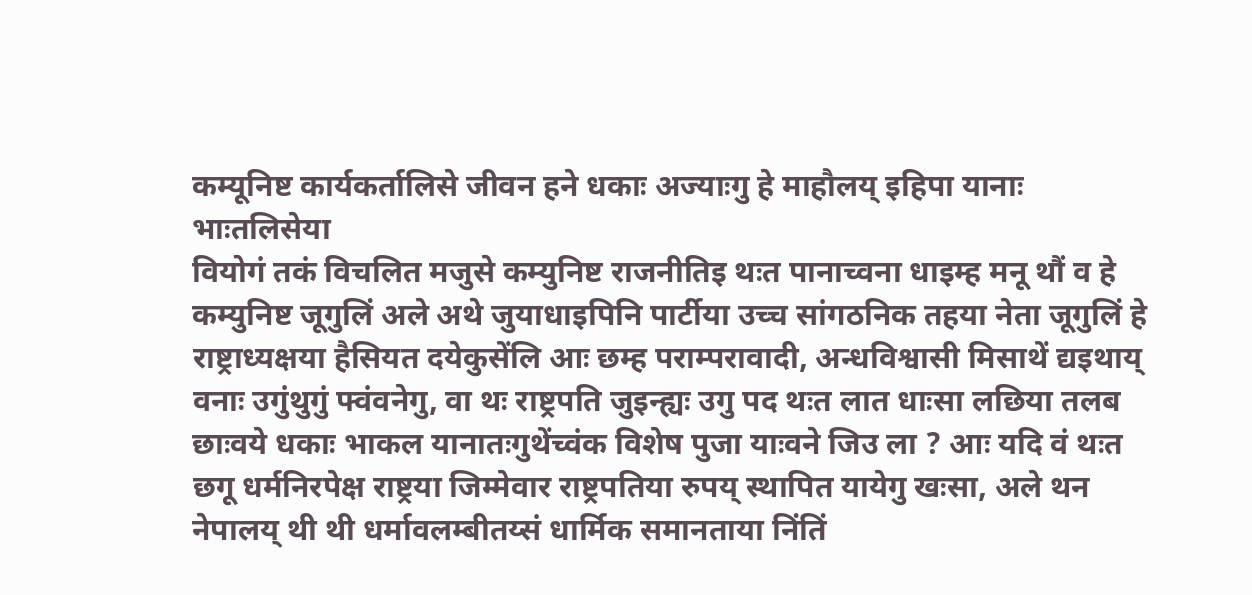कम्यूनिष्ट कार्यकर्तालिसे जीवन हने धकाः अज्याःगु हे माहौलय् इहिपा यानाः भाःतलिसेया
वियोगं तकं विचलित मजुसे कम्युनिष्ट राजनीतिइ थःत पानाच्वना धाइम्ह मनू थौं व हे कम्युनिष्ट जूगुलिं अले अथे जुयाधाइपिनि पार्टीया उच्च सांगठनिक तहया नेता जूगुलिं हे राष्ट्राध्यक्षया हैसियत दयेकुसेंलि आः छम्ह पराम्परावादी, अन्धविश्वासी मिसाथें द्यइथाय् वनाः उगुंथुगुं फ्वंवनेगु, वा थः राष्ट्रपति जुइन्ह्यः उगु पद थःत लात धाःसा लछिया तलब छाःवये धकाः भाकल यानातःगुथेंच्वंक विशेष पुजा याःवने जिउ ला ? आः यदि वं थःत छगू धर्मनिरपेक्ष राष्ट्रया जिम्मेवार राष्ट्रपतिया रुपय् स्थापित यायेगु खःसा, अले थन नेपालय् थी थी धर्मावलम्बीतय्सं धार्मिक समानताया निंतिं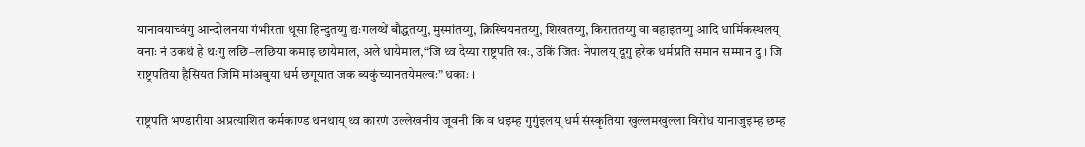यानावयाच्वंगु आन्दोलनया गंभीरता थूसा हिन्दुतय्गु द्यःगलय्थें बौद्धतय्गु, मुस्मांतय्गु, क्रिस्चियनतय्गु, शिखतय्गु, किराततय्गु वा बहाइतय्गु आदि धार्मिकस्थलय् वनाः नं उकथं हे थःगु लछि–लछिया कमाइ छायेमाल, अले धायेमाल,“जि थ्व देय्या राष्ट्रपति खः, उकिं जितः नेपालय् दूगु हरेक धर्मप्रति समान सम्मान दु । जि राष्ट्रपतिया हैसियत जिमि मांअबुया धर्म छगूयात जक ब्यकुंच्यानतयेमल्वः” धकाः ।

राष्ट्रपति भण्डारीया अप्रत्याशित कर्मकाण्ड थनथाय् थ्व कारणं उल्लेखनीय जूवनी कि व धइम्ह गुगुंइलय् धर्म संस्कृतिया खुल्लमखुल्ला विरोध यानाजुइम्ह छम्ह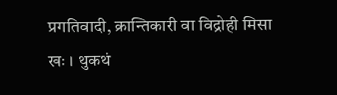प्रगतिवादी, क्रान्तिकारी वा विद्रोही मिसा खः । थुकथं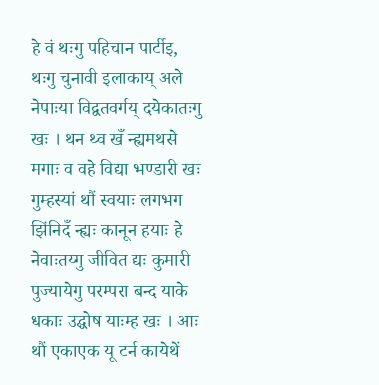हे वं थःगु पहिचान पार्टीइ, थःगु चुनावी इलाकाय् अले नेपाःया विद्वतवर्गय् दयेकातःगु खः । थन थ्व खँ न्ह्यमथसे मगाः व वहे विद्या भण्डारी खः गुम्हस्यां थौं स्वयाः लगभग झिंनिदँ न्ह्यः कानून हयाः हे नेवाःतय्गु जीवित द्यः कुमारी पुज्यायेगु परम्परा बन्द याके धकाः उद्घोष याःम्ह खः । आः थौं एकाएक यू टर्न कायेथें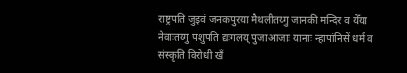राष्ट्रपति जुइवं जनकपुरया मैथलीतय्गु जानकी मन्दिर व येँया नेवाःतय्गु पशुपति द्यःगलय् पुजाआजाः यानाः न्हापांनिसें धर्म व संस्कृति विरोधी खँ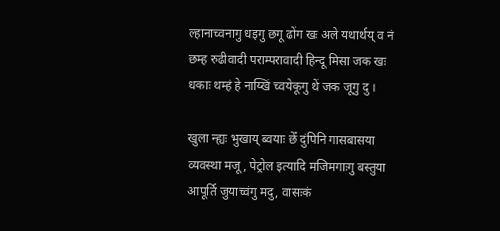ल्हानाच्वनागु धइगु छगू ढोंग खः अले यथार्थय् व नं छम्ह रुढीवादी पराम्परावादी हिन्दू मिसा जक खः धकाः थम्हं हे नाय्खिं च्वयेकूगु थें जक जूगु दु ।

खुला न्ह्यः भुखाय् ब्वयाः छेँ दुंपिनि गासबासया व्यवस्था मजू, पेट्रोल इत्यादि मजिमगाःगु बस्तुया आपूर्ति जुयाच्वंगु मदु, वासःकं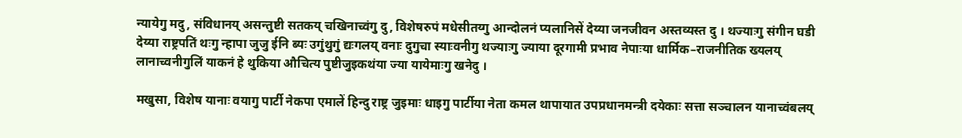न्यायेगु मदु, संविधानय् असन्तुष्टी सतकय् चखिनाच्वंगु दु, विशेषरुपं मधेसीतय्गु आन्दोलनं प्यलानिसें देय्या जनजीवन अस्तव्यस्त दु । थज्याःगु संगीन घडी देय्या राष्ट्रपतिं थःगु न्हापा जुजु ईनि ब्यः उगुंथुगुं द्यःगलय् वनाः दुगुचा स्याःवनीगु थज्याःगु ज्याया दूरगामी प्रभाव नेपाःया धार्मिक–राजनीतिक ख्यलय् लानाच्वनीगुलिं याकनं हे थुकिया औचित्य पुष्टीजुइकथंया ज्या यायेमाःगु खनेदु ।

मखुसा, विशेष यानाः वयागु पार्टी नेकपा एमालें हिन्दु राष्ट्र जुइमाः धाइगु पार्टीया नेता कमल थापायात उपप्रधानमन्त्री दयेकाः सत्ता सञ्चालन यानाच्वंबलय्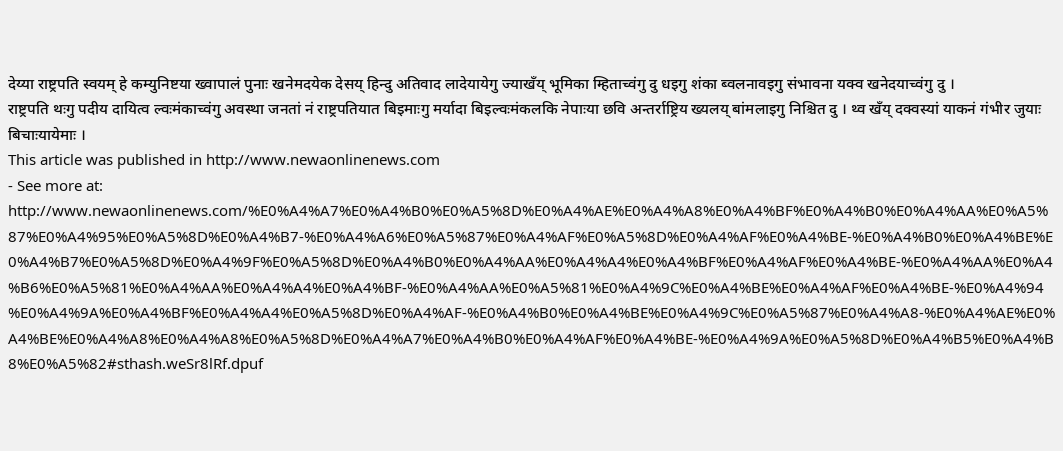देय्या राष्ट्रपति स्वयम् हे कम्युनिष्टया ख्वापालं पुनाः खनेमदयेक देसय् हिन्दु अतिवाद लादेयायेगु ज्याखँय् भूमिका म्हिताच्वंगु दु धइगु शंका ब्वलनावइगु संभावना यक्व खनेदयाच्वंगु दु ।
राष्ट्रपति थःगु पदीय दायित्व ल्वःमंकाच्वंगु अवस्था जनतां नं राष्ट्रपतियात बिइमाःगु मर्यादा बिइल्वःमंकलकि नेपाःया छवि अन्तर्राष्ट्रिय ख्यलय् बांमलाइगु निश्चित दु । थ्व खँय् दक्वस्यां याकनं गंभीर जुयाः बिचाःयायेमाः ।
This article was published in http://www.newaonlinenews.com
- See more at: http://www.newaonlinenews.com/%E0%A4%A7%E0%A4%B0%E0%A5%8D%E0%A4%AE%E0%A4%A8%E0%A4%BF%E0%A4%B0%E0%A4%AA%E0%A5%87%E0%A4%95%E0%A5%8D%E0%A4%B7-%E0%A4%A6%E0%A5%87%E0%A4%AF%E0%A5%8D%E0%A4%AF%E0%A4%BE-%E0%A4%B0%E0%A4%BE%E0%A4%B7%E0%A5%8D%E0%A4%9F%E0%A5%8D%E0%A4%B0%E0%A4%AA%E0%A4%A4%E0%A4%BF%E0%A4%AF%E0%A4%BE-%E0%A4%AA%E0%A4%B6%E0%A5%81%E0%A4%AA%E0%A4%A4%E0%A4%BF-%E0%A4%AA%E0%A5%81%E0%A4%9C%E0%A4%BE%E0%A4%AF%E0%A4%BE-%E0%A4%94%E0%A4%9A%E0%A4%BF%E0%A4%A4%E0%A5%8D%E0%A4%AF-%E0%A4%B0%E0%A4%BE%E0%A4%9C%E0%A5%87%E0%A4%A8-%E0%A4%AE%E0%A4%BE%E0%A4%A8%E0%A4%A8%E0%A5%8D%E0%A4%A7%E0%A4%B0%E0%A4%AF%E0%A4%BE-%E0%A4%9A%E0%A5%8D%E0%A4%B5%E0%A4%B8%E0%A5%82#sthash.weSr8lRf.dpuf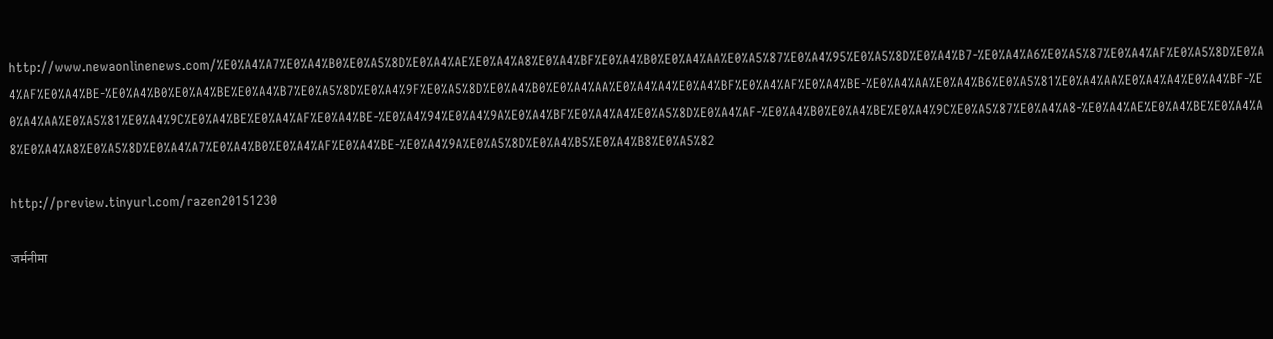http://www.newaonlinenews.com/%E0%A4%A7%E0%A4%B0%E0%A5%8D%E0%A4%AE%E0%A4%A8%E0%A4%BF%E0%A4%B0%E0%A4%AA%E0%A5%87%E0%A4%95%E0%A5%8D%E0%A4%B7-%E0%A4%A6%E0%A5%87%E0%A4%AF%E0%A5%8D%E0%A4%AF%E0%A4%BE-%E0%A4%B0%E0%A4%BE%E0%A4%B7%E0%A5%8D%E0%A4%9F%E0%A5%8D%E0%A4%B0%E0%A4%AA%E0%A4%A4%E0%A4%BF%E0%A4%AF%E0%A4%BE-%E0%A4%AA%E0%A4%B6%E0%A5%81%E0%A4%AA%E0%A4%A4%E0%A4%BF-%E0%A4%AA%E0%A5%81%E0%A4%9C%E0%A4%BE%E0%A4%AF%E0%A4%BE-%E0%A4%94%E0%A4%9A%E0%A4%BF%E0%A4%A4%E0%A5%8D%E0%A4%AF-%E0%A4%B0%E0%A4%BE%E0%A4%9C%E0%A5%87%E0%A4%A8-%E0%A4%AE%E0%A4%BE%E0%A4%A8%E0%A4%A8%E0%A5%8D%E0%A4%A7%E0%A4%B0%E0%A4%AF%E0%A4%BE-%E0%A4%9A%E0%A5%8D%E0%A4%B5%E0%A4%B8%E0%A5%82

http://preview.tinyurl.com/razen20151230

जर्मनीमा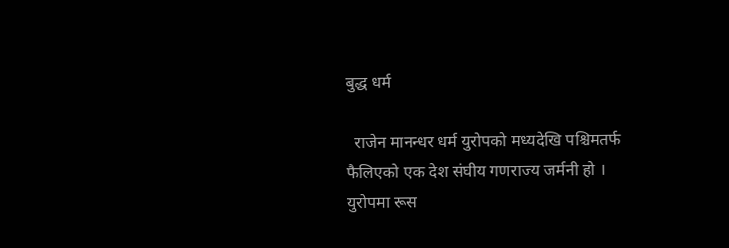बुद्ध धर्म

  राजेन मानन्धर धर्म युरोपको मध्यदेखि पश्चिमतर्फ फैलिएको एक देश संघीय गणराज्य जर्मनी हो । युरोपमा रूस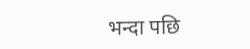भन्दा पछि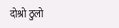दोश्रो ठुलो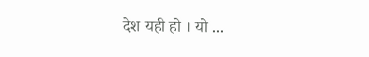देश यही हो । यो ...